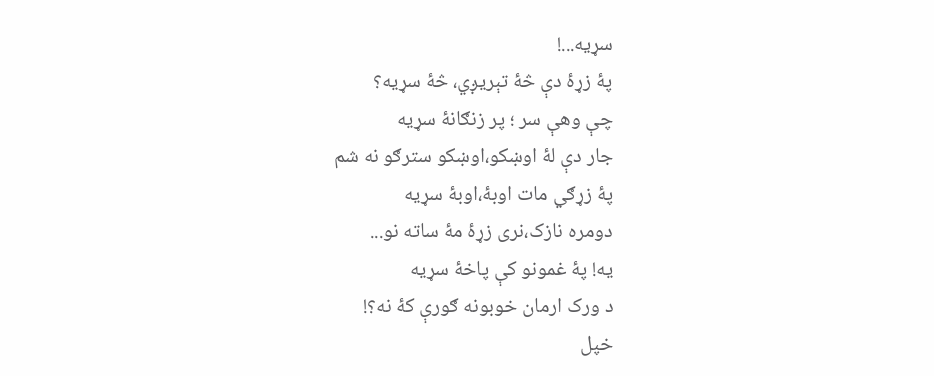سړیه...!
پۀ زړۀ دې څۀ تېریږي، څۀ سړیه؟
چې وهې سر ؛ پر زنګانۀ سړیه
جار دې لۀ اوښکو،اوښکو سترګو نه شم
پۀ زړګي مات اوبۀ،اوبۀ سړیه
دومره نازک،نری زړۀ مۀ ساته نو...
یه! پۀ غمونو کې پاخۀ سړیه
د ورک ارمان خوبونه ګورې کۀ نه؟!
خپل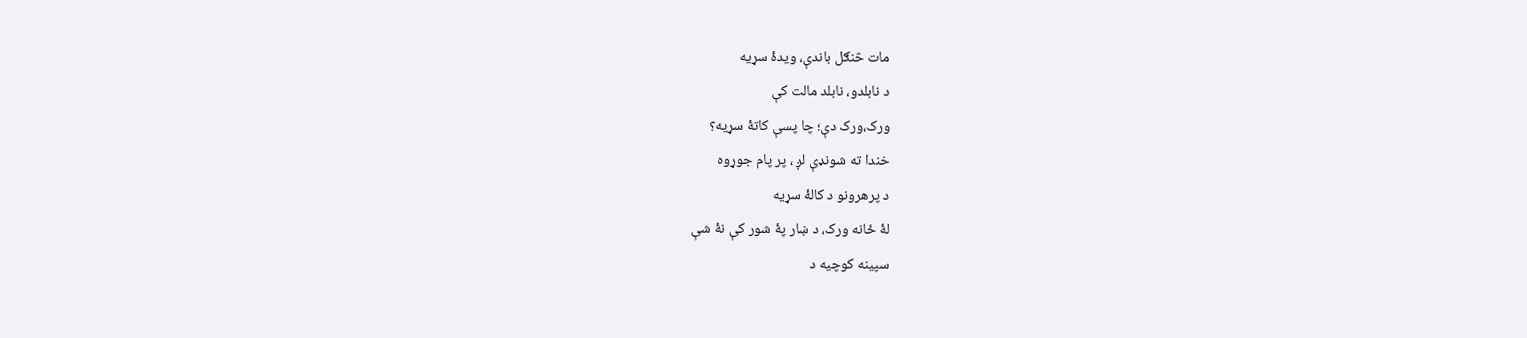مات څنګل باندې، ویدۀ سړیه
د نابلدو، نابلد مالت کې
ورک،ورک دې؛ چا پسې کاتۀ سړیه؟
خندا ته شونډې لږ ، پر پام جوړوه
د پرهرونو د کالۀ سړیه
لۀ ځانه ورک، د ښار پۀ شور کې نۀ شې
سپینه کوچیه د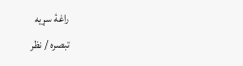راغۀ سړیه
تبصره / نظر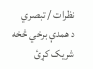نظرات / تبصري
د همدې برخي څخه
شریک کړئ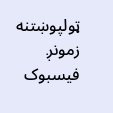ټولپوښتنه
زمونږ فيسبوک